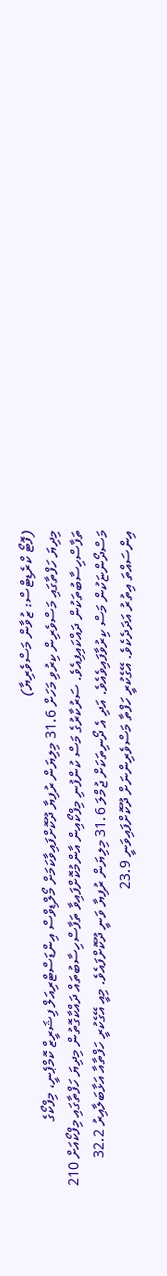(ފޮޓޯ ކްރެޑިޓްސް: ޒުވާން މަސްވެރިޔާ)
މިދިޔަ ހަފްތާގައި މަސްވެރިން ކިރުވި މަހަށް 31.6 މިލިޔަން ރުފިޔާ ދޫކޮށްފައިވާކަމަށް މޯލްޑިވްސް އިންޑަސްޓްރިއަލް ފިޝަރީޒް ކޮމްޕެނީ، މިފްކޯގެ ތަފާސްހިސާބުތަކުން ދައްކައިފިއެވެ. ސަރުކާރުގެ މަސް ކުންފުނި މިފްކޯއިން އާންމުކޮށްފައިވާ ތަފާސްހިސާބުތައް ދައްކާގޮތުން މިދިޔަ ހަފްތާގައި މިފްކޯއަށް 210 މަސްދޯންޏަކުން މަސް ކިރުވާފައިވެއެވެ. އަދި އެ ދޯނިތަކަށް ޖުމްލަ 31.6 މިލިޔަން ރުފިޔާ ވަނީ ދޫކޮށްފައެވެ. މިއީ އޭގެކުރީ ހަފްތާއާ އަޅާބަލާއިރު 32.2 އިންސައްތަ އިތުރު އަދަދެކެވެ. އޭގެކުރީ ހަފްތާ މަސްވެރިންނަށް ދޫކޮށްފައިވަނީ 23.9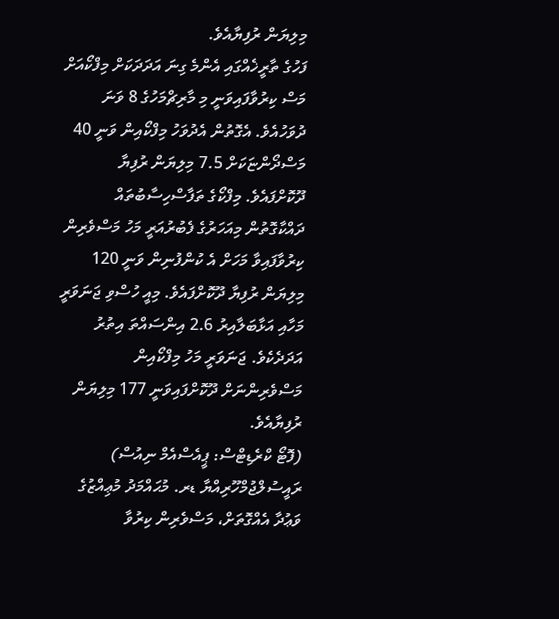މިލިޔަން ރުފިޔާއެވެ.
ފަހުގެ ތާރީޚެއްގައި އެންމެ ގިނަ އަދަދަކަށް މިފްކޯއަށް މަސް ކިރުވާފައިވަނީ މި މާރިޗްމަހުގެ 8 ވަނަ ދުވަހުއެވެ. އެގޮތުން އެދުވަހު މިފްކޯއިން ވަނީ 40 މަސްދޯންޏަކަށް 7.5 މިލިޔަން ރުފިޔާ ދޫކޮށްފައެވެ. މިފްކޯގެ ތަފާސްހިސާބުތައް ދައްކާގޮތުން މިއަހަރުގެ ފެބުރުއަރީ މަހު މަސްވެރިން ކިރުވާފައިވާ މަހަށް އެ ކުންފުނިން ވަނީ 120 މިލިޔަން ރުފިޔާ ދޫކޮށްފައެވެ. މިއީ ހުސްވި ޖަނަވަރީ މަހާއި އަޅާބަލާއިރު 2.6 އިންސައްތަ އިތުރު އަދަދެކެވެ. ޖަނަވަރީ މަހު މިފްކޯއިން މަސްވެރިންނަށް ދޫކޮށްފައިވަނީ 177 މިލިޔަން ރުފިޔާއެވެ.
(ފޮޓޯ ކްރެޑިޓްސް: ޕީއެސްއެމް ނިއުސް)
ރައީސުލްޖުމްހޫރިއްޔާ ޑރ. މުޙައްމަދު މުޢިއްޒުގެ ވަޢުދާ އެއްގޮތަށް، މަސްވެރިން ކިރުވާ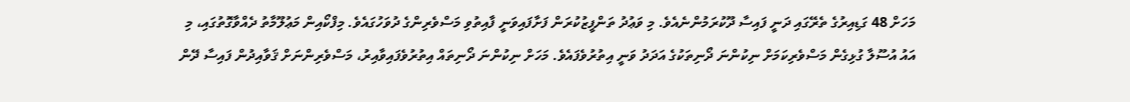މަހަށް 48 ގަޑިއިރުގެ ތެރޭގައި ދަނީ ފައިސާ ދޫކުރަމުންނެއެވެ. މި ވަޢުދު ތަންފީޒުކުރަން ފަށާފައިވަނީ ފާއިތުވި މަސްވެރިންގެ ދުވަހުގައެވެ. މިފްކޯއިން މަޢުލޫމާތު ދެއްވާގޮތުގައި، މި އައު އުސޫލާ ގުޅިގެން މަސްވެރިކަމަށް ނިކުންނަ ދޯނިތަކުގެ އަދަދު ވަނީ އިތުރުވެފައެވެ. މަހަށް ނިކުންނަ ދޯނިތައް އިތުރުވެފައިވާއިރު، މަސްވެރިންނަށް ޤަވާއިދުން ފައިސާ ދޭން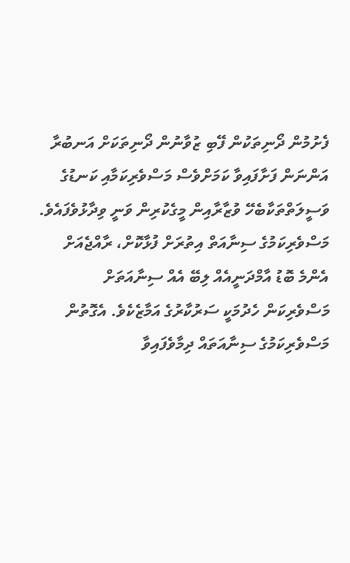ފެށުމުން ދޯނިތަކުން ފޭބި ޒުވާނުން ދޯނިތަކަށް އަނބުރާ އަންނަން ފަށާފައިވާ ކަމަށްވެސް މަސްވެރިކަމާއި ކަނޑުގެ ވަސީލަތްތަކާބެހޭ ވުޒާރާއިން މީގެކުރިން ވަނީ ވިދާޅުވެފައެވެ.
މަސްވެރިކަމުގެ ސިނާއަތް އިތުރަށް ފުޅާކޮށް، ރާއްޖެއަށް އެންމެ ބޮޑު އާމްދަނީއެއް ލިބޭ އެއް ސިނާއަތަށް މަސްވެރިކަން ހެދުމަކީ ސަރުކާރުގެ އަމާޒެކެވެ. އެގޮތުން މަސްވެރިކަމުގެ ސިނާއަތައް ދިމާވެފައިވާ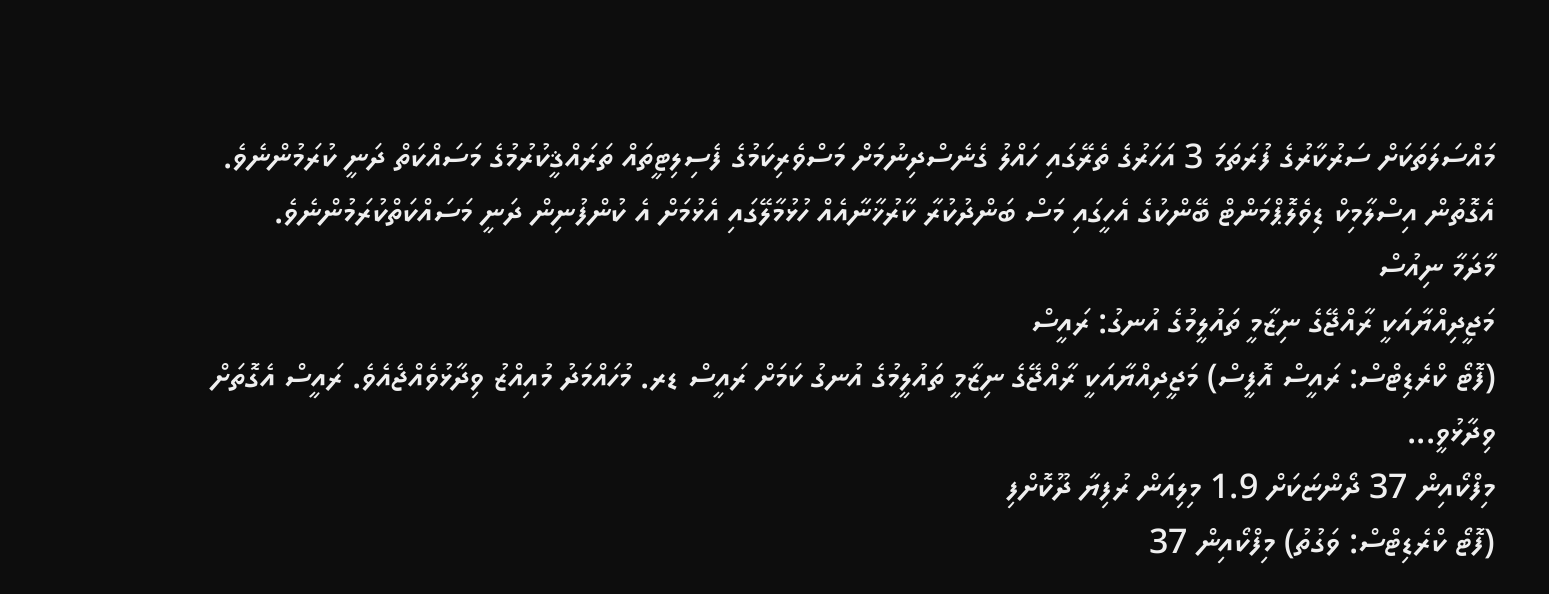މައްސަލަތަކަށް ސަރުކާރުގެ ފުރަތަމަ 3 އަހަރުގެ ތެރޭގައި ހައްލު ގެނެސްދިނުމަށް މަސްވެރިކަމުގެ ފެސިލިޓީތައް ތަރައްޤީކުރުމުގެ މަސައްކަތް ދަނީ ކުރަމުންނެވެ. އެގޮތުން އިސްލާމިކް ޑިވެލޮޕްމަންޓް ބޭންކުގެ އެހީގައި މަސް ބަންދުކުރާ ކާރުޚާނާއެއް ހުޅުމާލޭގައި އެޅުމަށް އެ ކުންފުނިން ދަނީ މަސައްކަތްކުރަމުންނެވެ.
މާދަމާ ނިއުސް
މަޖީދިއްޔާއަކީ ރާއްޖޭގެ ނިޒާމީ ތައުލީމުގެ އުނގު: ރައީސް
(ފޮޓޯ ކްރެޑިޓްސް: ރައީސް އޮފީސް) މަޖީދިއްޔާއަކީ ރާއްޖޭގެ ނިޒާމީ ތައުލީމުގެ އުނގު ކަމަށް ރައީސް ޑރ. މުހައްމަދު މުއިއްޒު ވިދާޅުވެއްޖެއެވެ. ރައީސް އެގޮތަށް ވިދާޅުވީ...
މިފްކޯއިން 37 ދޯންޏަކަށް 1.9 މިލިއަން ރުފިޔާ ދޫކޮށްފި
(ފޮޓޯ ކްރެޑިޓްސް: ވަގުތު) މިފްކޯއިން 37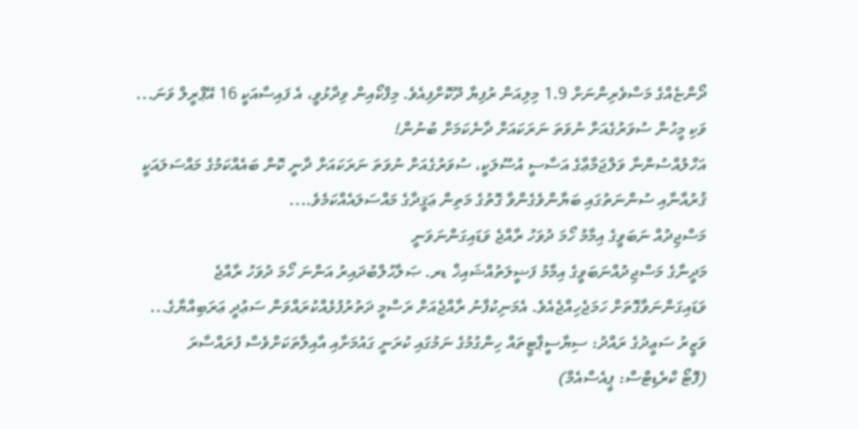ދޯންޏެއްގެ މަސްވެރިންނަށް 1.9 މިލިއަން ރުފިޔާ ދޫކޮށްފިއެވެ. މިފްކޯއިން ވިދާޅުވީ، އެ ފައިސާއަކީ 16 އޭޕްރީލް ވަނަ...
ވަކި މީހުން ސުވަރުގެއަށް ނުވަތަ ނަރަކައަށް ދާނެކަމަށް ބުނުން!
އަހްލުއްސުންނާ ވަލްޖަމާޢާގެ އަސާސީ އުސޫލަކީ، ސުވަރުގެއަށް ނުވަތަ ނަރަކައަށް ދާނީ ކޮން ބައެއްކަމުގެ މައްސަލައަކީ ޤުރުއާނާއި ސުންނަތުގައި ބަޔާންވެގެންވާ ގޮތުގެ މަތިން ޢަޤީދާގެ މައްސަލައެއްކަމެވެ....
މަސްޖިދުއް ނަބަވީގެ އިމާމު ހޯމަ ދުވަހު ރާއްޖެ ވަޑައިގަންނަވަނީ
މަދީނާގެ މަސްޖިދުއްނަބަވީގެ އިމާމު ފަޟީލަތުއްޝައިޚް ޑރ. ޞަލާޙުލްބުދައިރު އަންނަ ހޯމަ ދުވަހު ރާއްޖެ ވަޑައިގަންނަވާގޮތަށް ހަމަޖެހިއްޖެއެވެ. އެމަނިކުފާނު ރާއްޖެއަށް ރަސްމީ ދަތުރުފުޅެއްކުރައްވަން ސަޢުދީ ޢަރަބިއްޔާގެ...
ވަޒީރު ސަޢީދުގެ ރައްދު: ސިޔާސީޕާޓީތައް ހިންގުމުގެ ނަމުގައި ކުރަނީ ގައުމަށާއި އާއިލާތަކަށްވެސް ފުރައްސާރަ
(ފޮޓޯ ކްރެޑިޓްސް: ޕީއެސްއެމް)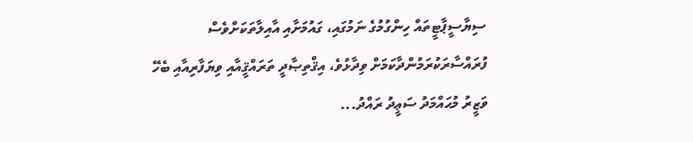ސިޔާސީޕާޓީތައް ހިންގުމުގެ ނަމުގައި، ގައުމަށާއި އާއިލާތަކަށްވެސް ފުރައްސާރަކުރަމުންދާކަމަށް ވިދާޅުވެ، އިޤްތިޞާދީ ތަރައްޤީއާއި ވިޔަފާރިއާއި ބެހޭ ވަޒީރު މުޙައްމަދު ސަޢީދު ރައްދު...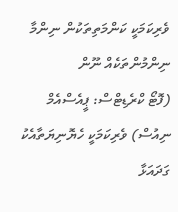ވެރިކަމަކީ ކަންމަތިތަކުން ނިންމާ ނިންމުންތަކެއް ނޫން
(ފޮޓޯ ކްރެޑިޓްސް: ޕީއެސްއެމް ނިއުސް) ވެރިކަމަކީ ހެޔޮނިޔަތާއެކު ގަދައަޅާ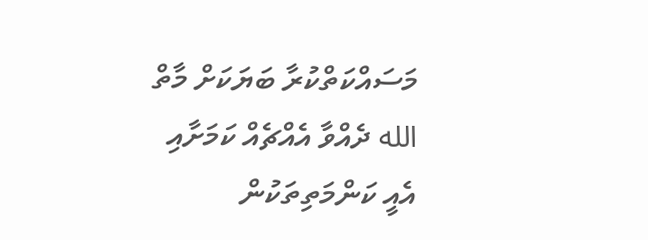މަސައްކަތްކުރާ ބަޔަކަށް މާތް الله ދެއްވާ އެއްޗެއް ކަމަށާއި އެއީ ކަންމަތިތަކުން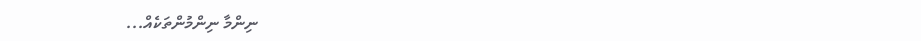ނިންމާ ނިންމުންތަކެއް...